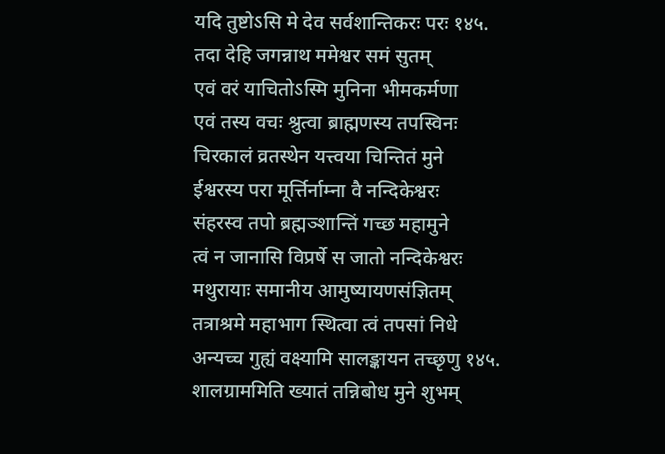यदि तुष्टोऽसि मे देव सर्वशान्तिकरः परः १४५.
तदा देहि जगन्नाथ ममेश्वर समं सुतम्
एवं वरं याचितोऽस्मि मुनिना भीमकर्मणा
एवं तस्य वचः श्रुत्वा ब्राह्मणस्य तपस्विनः
चिरकालं व्रतस्थेन यत्त्वया चिन्तितं मुने
ईश्वरस्य परा मूर्त्तिर्नाम्ना वै नन्दिकेश्वरः
संहरस्व तपो ब्रह्मञ्शान्तिं गच्छ महामुने
त्वं न जानासि विप्रर्षे स जातो नन्दिकेश्वरः
मथुरायाः समानीय आमुष्यायणसंज्ञितम्
तत्राश्रमे महाभाग स्थित्वा त्वं तपसां निधे
अन्यच्च गुह्यं वक्ष्यामि सालङ्कायन तच्छृणु १४५.
शालग्राममिति ख्यातं तन्निबोध मुने शुभम्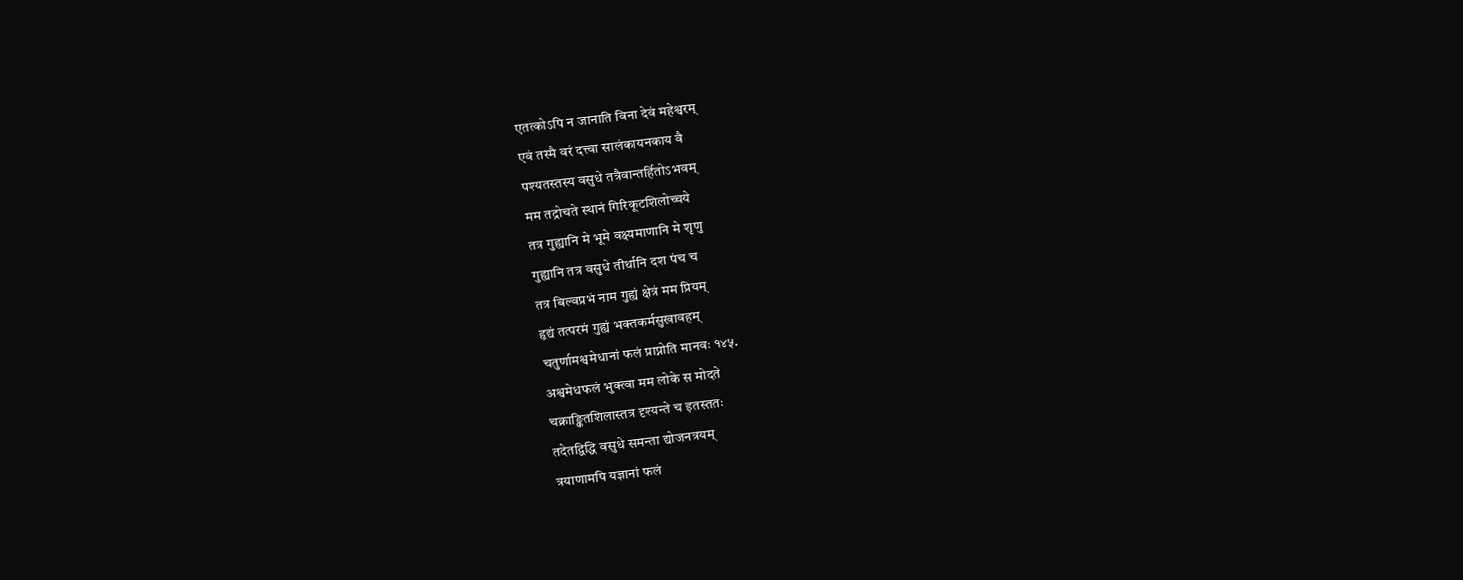एतत्कोऽपि न जानाति विना देवं महेश्वरम्
एवं तस्मै वरं दत्त्वा सालंकायनकाय वै
पश्यतस्तस्य वसुधे तत्रैवान्तर्हितोऽभवम्
मम तद्रोचते स्थानं गिरिकूटशिलोच्चये
तत्र गुह्यानि मे भूमे वक्ष्यमाणानि मे शृणु
गुह्यानि तत्र वसुधे तीर्थानि दश पंच च
तत्र बिल्वप्रभं नाम गुह्यं क्षेत्रं मम प्रियम्
हृद्यं तत्परमं गुह्यं भक्तकर्मसुखावहम्
चतुर्णामश्वमेधानां फलं प्राप्नोति मानवः १४५.
अश्वमेधफलं भुक्त्वा मम लोके स मोदते
चक्राङ्कितशिलास्तत्र दृश्यन्ते च इतस्ततः
तदेतद्विद्धि वसुधे समन्ता द्योजनत्रयम्
त्रयाणामपि यज्ञानां फलं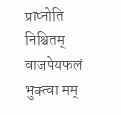प्राप्नोति निश्चितम्
वाजपेयफलं भुक्त्वा मम्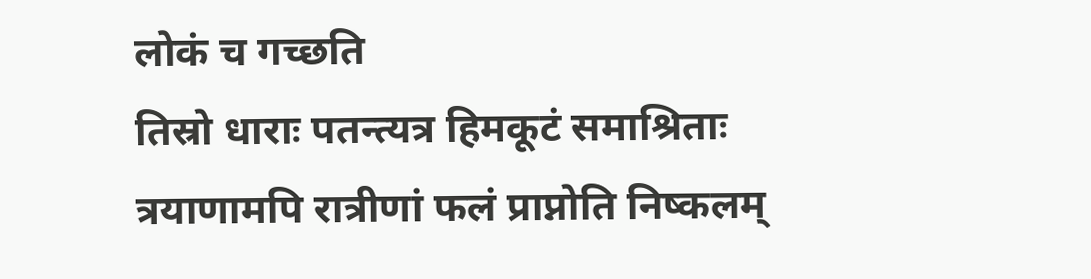लोकं च गच्छति
तिस्रो धाराः पतन्त्यत्र हिमकूटं समाश्रिताः
त्रयाणामपि रात्रीणां फलं प्राप्नोति निष्कलम्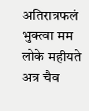अतिरात्रफलं भुक्त्वा मम लोके महीयते
अत्र चैव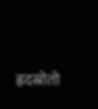ह्रदस्रोतो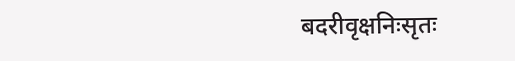बदरीवृक्षनिःसृतः